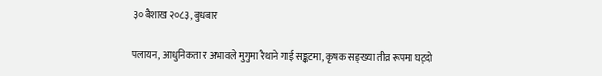३० बैशाख २०८३, बुधबार

पलायन, आधुनिकता र अभावले मुगुमा रैथाने गाई सङ्कटमा, कृषक सङ्ख्या तीव्र रूपमा घट्दो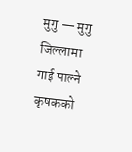मुगु — मुगु जिल्लामा गाई पाल्ने कृषकको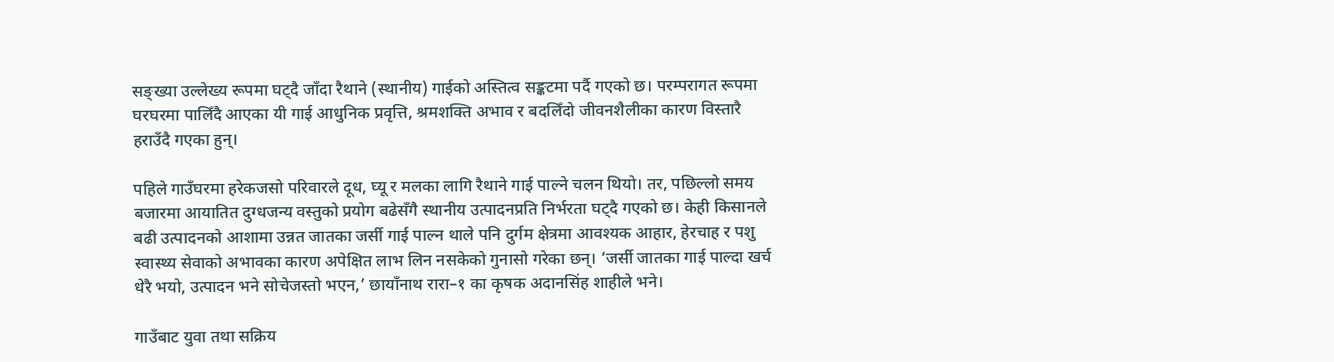सङ्ख्या उल्लेख्य रूपमा घट्दै जाँदा रैथाने (स्थानीय) गाईको अस्तित्व सङ्कटमा पर्दै गएको छ। परम्परागत रूपमा घरघरमा पालिँदै आएका यी गाई आधुनिक प्रवृत्ति, श्रमशक्ति अभाव र बदलिँदो जीवनशैलीका कारण विस्तारै हराउँदै गएका हुन्।

पहिले गाउँघरमा हरेकजसो परिवारले दूध, घ्यू र मलका लागि रैथाने गाई पाल्ने चलन थियो। तर, पछिल्लो समय बजारमा आयातित दुग्धजन्य वस्तुको प्रयोग बढेसँगै स्थानीय उत्पादनप्रति निर्भरता घट्दै गएको छ। केही किसानले बढी उत्पादनको आशामा उन्नत जातका जर्सी गाई पाल्न थाले पनि दुर्गम क्षेत्रमा आवश्यक आहार, हेरचाह र पशु स्वास्थ्य सेवाको अभावका कारण अपेक्षित लाभ लिन नसकेको गुनासो गरेका छन्। ‘जर्सी जातका गाई पाल्दा खर्च धेरै भयो, उत्पादन भने सोचेजस्तो भएन,’ छायाँनाथ रारा–१ का कृषक अदानसिंह शाहीले भने।

गाउँबाट युवा तथा सक्रिय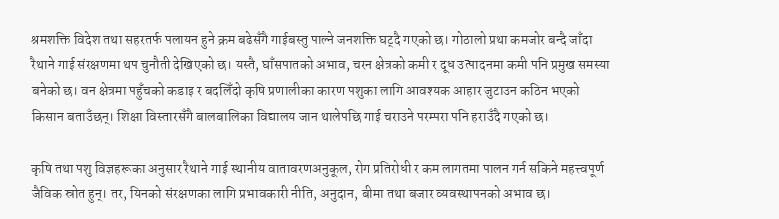श्रमशक्ति विदेश तथा सहरतर्फ पलायन हुने क्रम बढेसँगै गाईबस्तु पाल्ने जनशक्ति घट्दै गएको छ। गोठालो प्रथा कमजोर बन्दै जाँदा रैथाने गाई संरक्षणमा थप चुनौती देखिएको छ। यस्तै, घाँसपातको अभाव, चरन क्षेत्रको कमी र दूध उत्पादनमा कमी पनि प्रमुख समस्या बनेको छ। वन क्षेत्रमा पहुँचको कडाइ र बदलिँदो कृषि प्रणालीका कारण पशुका लागि आवश्यक आहार जुटाउन कठिन भएको किसान बताउँछन्। शिक्षा विस्तारसँगै बालबालिका विद्यालय जान थालेपछि गाई चराउने परम्परा पनि हराउँदै गएको छ।

कृषि तथा पशु विज्ञहरूका अनुसार रैथाने गाई स्थानीय वातावरणअनुकूल, रोग प्रतिरोधी र कम लागतमा पालन गर्न सकिने महत्त्वपूर्ण जैविक स्रोत हुन्। तर, यिनको संरक्षणका लागि प्रभावकारी नीति, अनुदान, बीमा तथा बजार व्यवस्थापनको अभाव छ।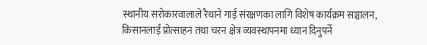स्थानीय सरोकारवालाले रैथाने गाई संरक्षणका लागि विशेष कार्यक्रम सञ्चालन, किसानलाई प्रोत्साहन तथा चरन क्षेत्र व्यवस्थापनमा ध्यान दिनुपर्ने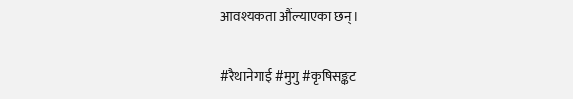आवश्यकता औंल्याएका छन्।

#रैथानेगाई #मुगु #कृषिसङ्कट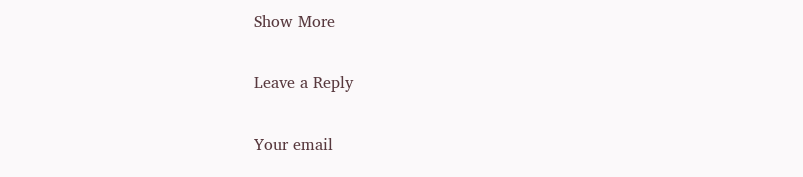Show More

Leave a Reply

Your email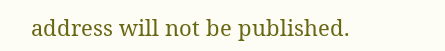address will not be published.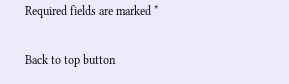Required fields are marked *

Back to top button